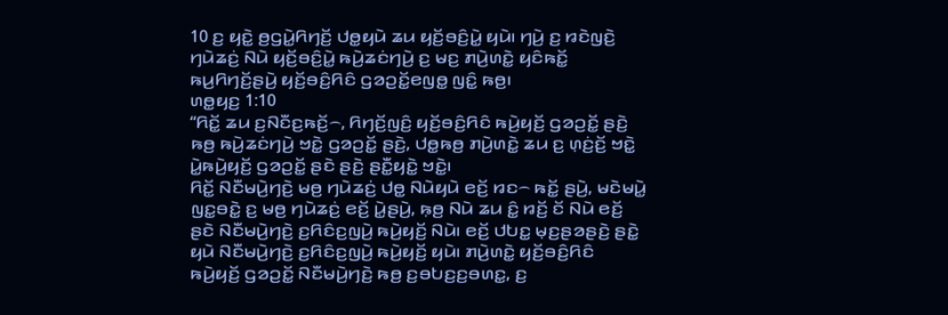10 ꤢ꤬ ꤟꤢꤧ꤭ ꤥ꤬ꤞꤣꤧ꤭ꤖꤚꤢꤩ꤬ ꤓꤥ꤭ꤟꤣꤧ ꤘꤣ ꤟꤢꤩ꤬ꤋꤢꤨ꤬ꤣꤧ꤭ ꤟꤣꤧ꤯ ꤚꤣꤧ꤬ ꤢ꤬ ꤙꤢꤧꤜꤢꤧ꤬ ꤚꤣꤧꤘꤢꤦ꤬ ꤡꤣꤧ ꤟꤢꤩ꤬ꤋꤢꤨ꤬ꤣꤧ꤭ ꤒꤣꤧ꤬ꤘꤢꤦꤚꤣꤧ꤬ ꤢ꤬ ꤗꤢ꤬ ꤊꤣꤧ꤬ꤛꤢꤧ꤭ ꤟꤢꤨꤒꤢꤩ꤭ ꤒꤣ꤬ꤖꤚꤢꤩ꤬ꤔꤣꤧ꤬ ꤟꤢꤩ꤬ꤋꤢꤨ꤬ꤖꤢꤨ ꤞꤤꤑꤢꤩ꤭ꤕꤜꤥ꤭ ꤜꤢꤨ꤭ ꤒꤥ꤬꤯
ꤛꤥ꤭ꤟꤢ꤬ 1:10
“ꤖꤢꤩ꤭ ꤘꤣ ꤢ꤬ꤡꤢꤪꤢ꤬ꤒꤢꤩ꤬꤮, ꤖꤚꤢꤩ꤬ꤜꤢꤨ꤬ ꤟꤢꤩ꤬ꤋꤢꤨ꤬ꤖꤢꤨ ꤒꤣꤧ꤬ꤟꤢꤩ꤬ ꤞꤤꤑꤢꤩ꤭ ꤔꤢꤧ꤬ ꤒꤥ꤬ ꤒꤣꤧ꤬ꤘꤢꤦꤚꤣꤧ꤬ ꤠꤢꤧ꤭ ꤞꤤꤑꤢꤩ꤭ ꤔꤢꤧ꤬, ꤓꤥ꤭ꤒꤥ꤬ ꤊꤣꤧ꤬ꤛꤢꤧ꤭ ꤘꤣ ꤢ꤬ ꤛ꤫ꤢꤦ꤬ꤢꤩ꤬ ꤠꤢꤧ꤭ ꤣꤧ꤭ꤒꤣꤧ꤬ꤟꤢꤩ꤬ ꤞꤤꤑꤢꤩ꤭ ꤔꤢꤧ ꤔꤢꤧ꤬ ꤔꤢꤪ꤭ꤟꤢꤧ꤭ ꤠꤢꤧ꤭꤯
ꤖꤢꤩ꤭ ꤡꤢꤪꤗꤣꤧ꤬ꤚꤢꤧ꤬ ꤗꤥ꤬ ꤚꤣꤧꤘꤢꤦ꤬ ꤓꤥ꤭ ꤡꤣꤧꤟꤣꤧ ꤕꤢꤩ꤬ ꤙꤢ꤮ ꤒꤢꤩ꤭ ꤔꤣꤧ꤬, ꤗꤢꤧꤗꤣꤧ꤭ ꤜꤢ꤭ꤋꤢꤧ꤭ ꤢ꤬ ꤗꤥ꤬ ꤚꤣꤧꤘꤢꤦ꤬ ꤕꤢꤩ꤬ ꤣꤧ꤭ꤔꤣꤧ꤬, ꤒ꤫ꤥ꤬ ꤡꤣꤧ ꤘꤣ ꤢꤨ꤭ ꤙꤢꤩ꤬ ꤢꤩ ꤡꤣꤧ ꤕꤢꤩ꤬ ꤔꤢꤧ ꤡꤢꤪꤗꤣꤧ꤬ꤚꤢꤧ꤬ ꤢ꤬ꤖꤢꤨꤢ꤬ꤜꤣꤧ꤬ ꤒꤣꤧ꤬ꤟꤢꤩ꤬ ꤡꤣꤧ꤯ ꤕꤢꤩ꤬ ꤓꤝꤢ꤭ ꤗ꤫ꤢ꤬ꤔꤤꤔꤢꤧ꤬ ꤔꤢꤧ꤭ ꤟꤣꤧ ꤡꤢꤪꤗꤣꤧ꤬ꤚꤢꤧ꤬ ꤢ꤬ꤖꤢꤨꤢ꤬ꤜꤣꤧ꤬ ꤒꤣꤧ꤬ꤟꤢꤩ꤬ ꤟꤣꤧ꤯ ꤊꤣꤧ꤬ꤛꤢꤧ꤭ ꤟꤢꤩ꤬ꤋꤢꤨ꤬ꤖꤢꤨ ꤒꤣꤧ꤬ꤟꤢꤩ꤬ ꤞꤤꤑꤢꤩ꤭ ꤡꤢꤪꤗꤣꤧ꤬ꤚꤢꤧ꤬ ꤒꤥ꤬ ꤢ꤬ꤋꤝꤢ꤬ꤢ꤬ꤋꤛꤢ꤭, ꤢ꤬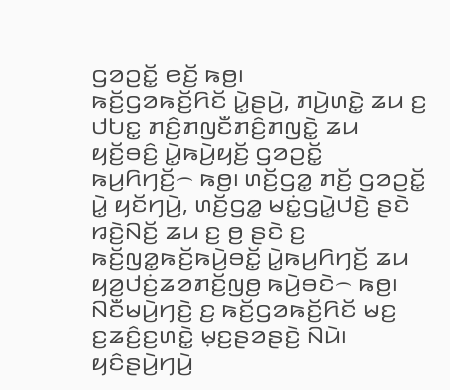ꤞꤤꤑꤢꤩ꤭ ꤕꤢꤩ꤬ ꤒꤥ꤬꤯
ꤒꤢꤩ꤬ꤞꤤꤒꤢꤩ꤬ꤖꤢꤩ ꤣꤧ꤭ꤔꤣꤧ꤬, ꤊꤣꤧ꤬ꤛꤢꤧ꤭ ꤘꤣ ꤢ꤬ ꤓꤝꤢ꤭ ꤊꤢꤨ꤬ꤊꤜꤢꤪꤊꤢꤨ꤬ꤊꤜꤢꤧ꤭ ꤘꤣ ꤟꤢꤩ꤬ꤋꤢꤨ꤬ ꤣꤧ꤭ꤒꤣꤧ꤬ꤟꤢꤩ꤬ ꤞꤤꤑꤢꤩ꤭ ꤒꤣ꤬ꤖꤚꤢꤩ꤬꤮ ꤒꤥ꤬꤯ ꤛꤢꤩ꤬ꤞꤤ꤭ ꤊꤢꤩ꤬ ꤞꤤꤑꤢꤩ꤭ ꤣꤧ꤭ ꤟꤢꤩꤚꤣꤧ꤬, ꤛꤢꤩ꤬ꤞꤤ꤭ ꤗꤢꤦ꤭ꤞꤣꤧ꤭ꤓꤢꤧ꤬ ꤔꤢꤧ ꤙꤢꤧ꤬ꤡꤢꤩ꤬ ꤘꤣ ꤢ꤬ ꤥ꤬ ꤔꤢꤧ ꤢ꤬ ꤒꤢꤩ꤬ꤜꤤ꤭ꤒꤢꤩ꤬ꤒꤣꤧ꤬ꤋꤢꤩ꤭ ꤣꤧ꤭ꤒꤣ꤬ꤖꤚꤢꤩ꤬ ꤘꤣ ꤟꤤ꤬ꤓꤢꤦ꤬ꤘꤤꤊꤢꤩ꤬ꤜꤥ꤬ ꤒꤣꤧ꤬ꤋꤢꤧ꤮ ꤒꤥ꤬꤯
ꤡꤢꤪꤗꤣꤧ꤬ꤚꤢꤧ꤬ ꤢ꤬ ꤒꤢꤩ꤬ꤞꤤꤒꤢꤩ꤬ꤖꤢꤩ ꤗꤢ꤬ ꤢ꤬ꤘꤢꤨ꤬ꤢ꤬ꤛꤢꤧ꤭ ꤗ꤫ꤢ꤬ꤔꤤꤔꤢꤧ꤬ ꤡꤣꤧ꤯ ꤟꤢꤨꤔꤣꤧ꤬ꤚꤣꤧ꤬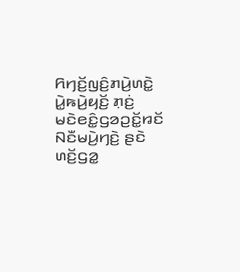ꤖꤚꤢꤩ꤬ꤜꤢꤨ꤬ꤊꤣꤧ꤬ꤛꤢꤧ꤭ ꤣꤧ꤭ꤒꤣꤧ꤬ꤟꤢꤩ꤬ ꤊ꤫ꤢꤦ꤬ ꤗꤢꤧꤕꤢꤨ꤭ꤞꤤꤑꤢꤩ꤭ꤙꤢꤩ ꤡꤢꤪꤗꤣꤧ꤬ꤚꤢꤧ꤬ ꤔꤢꤧ ꤛꤢꤩ꤬ꤞꤤ꤭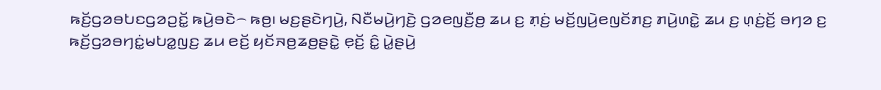ꤒꤢꤩ꤬ꤞꤤꤋꤝꤢꤞꤤꤑꤢꤩ꤭ ꤒꤣꤧ꤬ꤋꤢꤧ꤮ ꤒꤥ꤬꤯ ꤗꤢ꤬ꤔꤢꤧꤚꤣꤧ꤬, ꤡꤢꤪꤗꤣꤧ꤬ꤚꤢꤧ꤬ ꤞꤤꤕꤜꤢꤪ꤬ꤥ꤬ ꤘꤣ ꤢ꤬ ꤊ꤫ꤢꤦ꤬ ꤗꤢꤩ꤬ꤜꤣꤧ꤬ꤕꤜꤢꤩꤊꤢ꤬ ꤊꤣꤧ꤬ꤛꤢꤧ꤭ ꤘꤣ ꤢ꤬ ꤛ꤫ꤢꤦ꤬ꤢꤩ꤬ ꤋꤚꤤ ꤢ꤬ ꤒꤢꤩ꤬ꤞꤤꤋꤚꤢꤦ꤭ꤗꤝꤤ꤭ꤜꤢ꤬ ꤘꤣ ꤕꤢꤩ꤬ ꤟꤢꤩꤏꤥ꤬ꤘꤥ꤬ꤔꤢꤧ꤭ ꤕ꤫ꤢꤩ꤬ ꤢꤨ꤭ ꤣꤧ꤭ꤔꤣꤧ꤬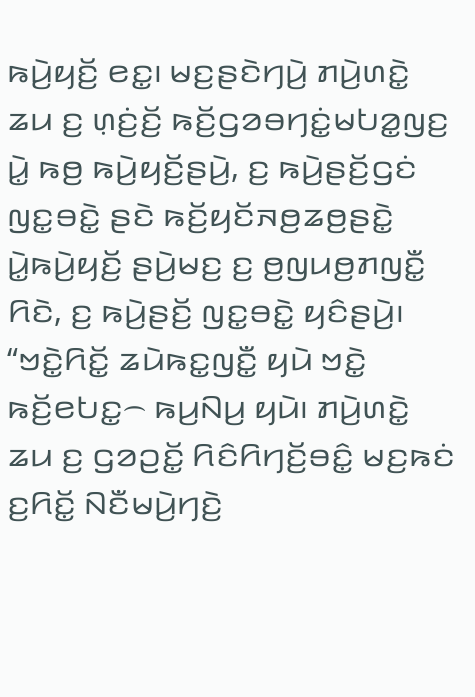ꤒꤣꤧ꤬ꤟꤢꤩ꤬ ꤕꤢ꤭꤯ ꤗꤢ꤬ꤔꤢꤧꤚꤣꤧ꤬ ꤊꤣꤧ꤬ꤛꤢꤧ꤭ ꤘꤣ ꤢ꤬ ꤛ꤫ꤢꤦ꤬ꤢꤩ꤬ ꤒꤢꤩ꤬ꤞꤤꤋꤚꤢꤦ꤭ꤗꤝꤤ꤭ꤜꤢ꤬ ꤣꤧ꤭ ꤒꤥ꤬ ꤒꤣꤧ꤬ꤟꤢꤩ꤬ꤔꤣꤧ꤬, ꤢ꤬ ꤒꤣꤧ꤬ꤔꤢꤩ꤬ꤞꤢꤦ ꤜꤢ꤭ꤋꤢꤧ꤭ ꤔꤢꤧ ꤒꤢꤩ꤬ꤟꤢꤩꤏꤥ꤬ꤘꤥ꤬ꤔꤢꤧ꤭ ꤣꤧ꤭ꤒꤣꤧ꤬ꤟꤢꤩ꤬ ꤔꤣꤧ꤬ꤗꤢ꤬ ꤢ꤬ ꤥ꤬ꤜꤣꤥ꤬ꤊꤜꤢꤪ꤭ ꤖꤢꤧ, ꤢ꤬ ꤒꤣꤧ꤬ꤔꤢꤩ꤬ ꤜꤢ꤭ꤋꤢꤧ꤭ ꤟꤢꤨꤔꤣꤧ꤬꤯
“ꤠꤢꤧ꤭ꤖꤢꤩ꤭ ꤘꤣꤧꤒꤢ꤭ꤜꤢꤪ꤭ ꤟꤣꤧ ꤠꤢꤧ꤭ ꤒꤢꤩ꤬ꤕꤝꤢ꤭꤮ ꤒꤣ꤬ꤡꤣ꤬ ꤟꤣꤧ꤯ ꤊꤣꤧ꤬ꤛꤢꤧ꤭ ꤘꤣ ꤢ꤬ ꤞꤤꤑꤢꤩ꤭ ꤖꤢꤨꤖꤚꤢꤩ꤬ꤋꤢꤨ꤭ ꤗꤢ꤬ꤒꤢꤦ ꤢ꤬ꤖꤢꤩ꤭ ꤡꤢꤪꤗꤣꤧ꤬ꤚꤢꤧ꤬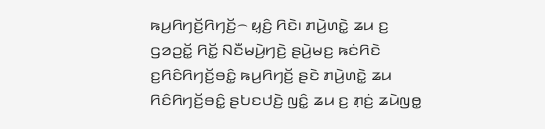ꤒꤣ꤬ꤖꤚꤢꤩ꤬ꤖꤚꤢꤩ꤬꤮ ꤟ꤫ꤢꤨ꤬ ꤖꤢꤧ꤯ ꤊꤣꤧ꤬ꤛꤢꤧ꤭ ꤘꤣ ꤢ꤬ ꤞꤤꤑꤢꤩ꤭ ꤖꤢꤩ꤭ ꤡꤢꤪꤗꤣꤧ꤬ꤚꤢꤧ꤬ ꤔꤣꤧ꤬ꤗꤢ꤬ ꤒꤢꤦꤖꤢꤧ ꤢ꤬ꤖꤢꤨꤖꤚꤢꤩ꤬ꤋꤢꤨ꤭ ꤒꤣ꤬ꤖꤚꤢꤩ꤬ ꤔꤢꤧ ꤊꤣꤧ꤬ꤛꤢꤧ꤭ ꤘꤣ ꤖꤢꤨꤖꤚꤢꤩ꤬ꤋꤢꤨ꤭ ꤔꤝꤢꤓꤢꤧ꤬ ꤜꤢꤨ꤭ ꤘꤣ ꤢ꤬ ꤊ꤫ꤢꤦ꤬ ꤘꤣꤧꤜꤥ꤭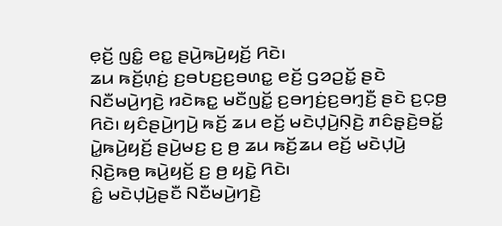ꤕ꤫ꤢꤩ꤬ ꤜꤢꤨ꤭ ꤕꤢ꤭ ꤔꤣꤧ꤬ꤒꤣꤧ꤬ꤟꤢꤩ꤬ ꤖꤢꤧ꤯
ꤘꤣ ꤒꤢꤩ꤬ꤛ꤫ꤢꤦ꤬ ꤢ꤬ꤋꤝꤢ꤬ꤢ꤬ꤋꤛꤢ꤭ ꤕꤢꤩ꤬ ꤞꤤꤑꤢꤩ꤭ ꤔꤢꤧ ꤡꤢꤪꤗꤣꤧ꤬ꤚꤢꤧ꤬ ꤙꤢꤧꤒꤢ꤭ ꤗꤢꤪꤜꤢꤩ꤭ ꤢ꤬ꤋꤚꤢꤦ꤬ꤢ꤬ꤋꤚ꤫ꤢꤪ꤬ ꤔꤢꤧ ꤢ꤬ꤍ꤫ꤥ꤬ ꤖꤢꤧ꤯ ꤟꤢꤨꤔꤣꤧ꤬ꤚꤣꤧ꤬ ꤒꤢꤩ꤬ ꤘꤣ ꤕꤢꤩ꤬ ꤗꤢꤧꤓ꤫ꤣꤧ꤬ꤡ꤫ꤢꤧ꤬ ꤊꤢꤨꤔ꤫ꤢꤧ꤬ꤋꤢꤩ꤭ ꤣꤧ꤭ꤒꤣꤧ꤬ꤟꤢꤩ꤬ ꤔꤣꤧ꤬ꤗꤢ꤬ ꤢ꤬ ꤥ꤬ ꤘꤣ ꤒꤢꤩ꤬ꤘꤣ ꤕꤢꤩ꤬ ꤗꤢꤧꤓ꤫ꤣꤧ꤬ ꤡ꤫ꤢꤧ꤬ꤒꤥ꤬ ꤒꤣꤧ꤬ꤟꤢꤩ꤬ ꤢ꤬ ꤥ꤬ ꤟꤢꤧ꤭ ꤖꤢꤧ꤯
ꤢꤨ꤭ ꤗꤢꤧꤓ꤫ꤣꤧ꤬ꤔꤢꤪ ꤡꤢꤪꤗꤣꤧ꤬ꤚꤢꤧ꤬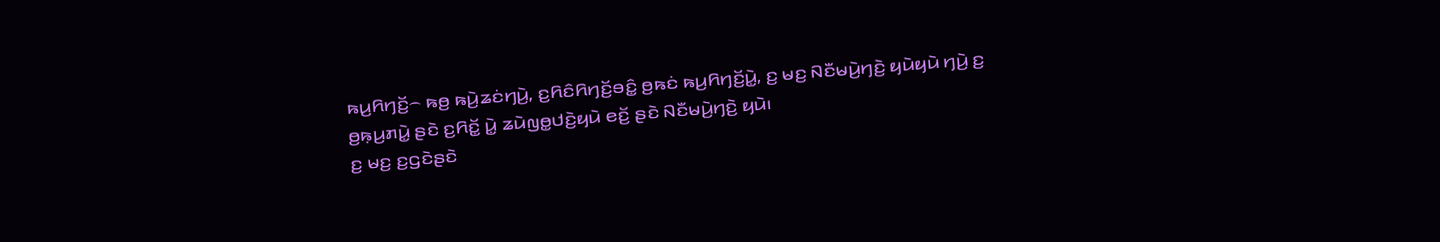ꤒꤣ꤬ꤖꤚꤢꤩ꤬꤮ ꤒꤥ꤬ ꤒꤣꤧ꤬ꤘꤢꤦꤚꤣꤧ꤬, ꤢ꤬ꤖꤢꤨꤖꤚꤢꤩ꤬ꤋꤢꤨ꤭ ꤥ꤬ꤒꤢꤦ ꤒꤣ꤬ꤖꤚꤢꤩ꤬ꤣꤧ꤭, ꤢ꤬ ꤗꤢ꤬ ꤡꤢꤪꤗꤣꤧ꤬ꤚꤢꤧ꤬ ꤟꤣꤧꤟꤣꤧ ꤚꤣꤧ꤬ ꤢ꤬ ꤥ꤬ꤒ꤫ꤣ꤬ꤊꤣꤧ꤭ ꤔꤢꤧ ꤢ꤬ꤖꤢꤩ꤭ ꤣꤧ꤭ ꤘꤣꤧꤜꤥ꤭ꤓꤢꤧ꤬ꤟꤣꤧ ꤕꤢꤩ꤬ ꤔꤢꤧ ꤡꤢꤪꤗꤣꤧ꤬ꤚꤢꤧ꤬ ꤟꤣꤧ꤯
ꤢ꤬ ꤗꤢ꤬ ꤢ꤬ꤞꤢꤧꤔꤢꤧ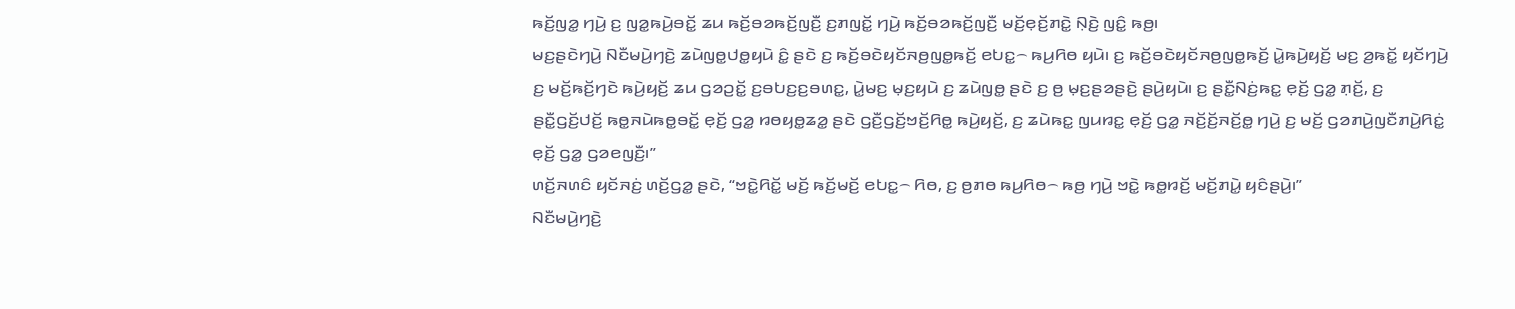ꤒꤢꤩ꤬ꤜꤤ꤭ ꤚꤣꤧ꤬ ꤢ꤬ ꤜꤤ꤭ꤒꤣꤧ꤬ꤋꤢꤩ꤭ ꤘꤣ ꤒꤢꤩ꤬ꤋꤤꤒꤢꤩ꤬ꤜꤢꤪ꤬ ꤢ꤬ꤊꤜꤢꤩ꤭ ꤚꤣꤧ꤬ ꤒꤢꤩ꤬ꤋꤤꤒꤢꤩ꤬ꤜꤢꤪ꤬ ꤗꤢꤩ꤬ꤕ꤫ꤢꤩ꤬ꤊꤢꤧ꤭ ꤡ꤫ꤢꤧ꤬ ꤜꤢꤨ꤭ ꤒꤥ꤬꤯
ꤗꤢ꤬ꤔꤢꤧꤚꤣꤧ꤬ ꤡꤢꤪꤗꤣꤧ꤬ꤚꤢꤧ꤬ ꤘꤣꤧꤜꤥ꤭ꤓꤥ꤭ꤟꤣꤧ ꤢꤨ꤭ ꤔꤢꤧ ꤢ꤬ ꤒꤢꤩ꤬ꤋꤢꤧꤟꤢꤩꤏꤥ꤬ꤜꤥ꤭ꤒꤢꤩ꤬ ꤕꤝꤢ꤭꤮ ꤒꤣ꤬ꤖꤥ ꤟꤣꤧ꤯ ꤢ꤬ ꤒꤢꤩ꤬ꤋꤢꤧꤟꤢꤩꤏꤥ꤬ꤜꤥ꤭ꤒꤢꤩ꤬ ꤣꤧ꤭ꤒꤣꤧ꤬ꤟꤢꤩ꤬ ꤗꤢ꤬ ꤤ꤬ꤒꤢꤩ꤭ ꤟꤢꤩꤚꤣꤧ꤬ ꤢ꤬ ꤗꤢꤩ꤬ꤒꤢꤩ꤬ꤚꤢꤧ ꤒꤣꤧ꤬ꤟꤢꤩ꤬ ꤘꤣ ꤞꤤꤑꤢꤩ꤭ ꤢ꤬ꤋꤝꤢ꤬ꤢ꤬ꤋꤛꤢ꤭, ꤣꤧ꤭ꤗꤢ꤬ ꤗ꤫ꤢ꤬ꤟꤣꤧ ꤢ꤬ ꤘꤣꤧꤜꤥ꤭ ꤔꤢꤧ ꤢ꤬ ꤥ꤬ ꤗ꤫ꤢ꤬ꤔꤤꤔꤢꤧ꤬ ꤔꤣꤧ꤬ꤟꤣꤧ꤯ ꤢ꤬ ꤔꤢꤪ꤭ꤡꤢꤦ꤬ꤒꤢ꤭ ꤕ꤫ꤢꤩ꤬ ꤞꤤ꤭ ꤊ꤫ꤢꤩ꤬, ꤢ꤬ ꤔꤢꤪ꤭ꤞꤢꤩ꤬ꤓꤢꤩ꤬ ꤒꤥ꤭ꤏꤣꤧꤒꤥ꤭ꤋꤢꤩ꤭ ꤕ꤫ꤢꤩ꤬ ꤞꤤ꤭ ꤙꤥꤟꤥ꤭ꤘꤤ꤭ ꤔꤢꤧ ꤞꤢꤪ꤬ꤞꤢꤩ꤬ꤠꤢꤩ꤬ꤖꤥ꤭ ꤒꤣꤧ꤬ꤟꤢꤩ꤬, ꤢ꤬ ꤘꤣꤧꤒꤢ꤭ ꤜꤣꤙꤢ꤭ ꤕ꤫ꤢꤩ꤬ ꤞꤤ꤭ ꤏꤢꤩ꤬ꤢꤩ꤬ꤏꤢꤩ꤬ꤥ꤭ ꤚꤣꤧ꤬ ꤢ꤬ ꤗꤢꤩ꤬ ꤞꤤꤊꤣꤧ꤬ꤜꤢꤪꤊꤣꤧ꤬ꤖꤢꤦ꤭ ꤕ꤫ꤢꤩ꤬ ꤞꤤ꤭ ꤞꤤꤕꤜꤢꤪ꤬꤯”
ꤛꤢꤩ꤬ꤏꤛꤢꤨ ꤟꤢꤩꤏꤢꤦ꤬ ꤛꤢꤩ꤬ꤞꤤ꤭ ꤔꤢꤧ, “ꤠꤢꤧ꤭ꤖꤢꤩ꤭ ꤗꤢꤩ꤬ ꤒꤢꤩ꤬ꤗꤢꤩ꤬ ꤕꤝꤢ꤭꤮ ꤖꤥ, ꤢ꤬ ꤥ꤬ꤊꤥ ꤒꤣ꤬ꤖꤥ꤮ ꤒꤥ꤬ ꤚꤣꤧ꤬ ꤠꤢꤧ꤭ ꤒꤥ꤭ꤙꤢꤩ꤬ ꤗꤢꤩ꤬ꤊꤣꤧ꤭ ꤟꤢꤨꤔꤣꤧ꤬꤯”
ꤡꤢꤪꤗꤣꤧ꤬ꤚꤢꤧ꤬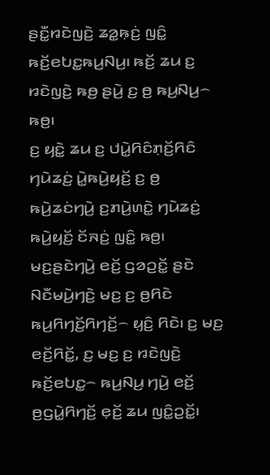ꤔꤢꤪ꤭ꤙꤢꤧꤜꤢꤧ꤬ ꤘꤤ꤭ꤒ꤫ꤢꤦ꤬ ꤜꤢꤨ꤭ ꤒꤢꤩ꤬ꤕꤝꤢ꤭ꤒꤣ꤬ꤡꤣ꤬꤯ ꤒꤢꤩ꤬ ꤘꤣ ꤢ꤬ ꤙꤢꤧꤜꤢꤧ꤬ ꤒꤥ꤬ ꤔꤣꤧ꤬ ꤢ꤬ ꤥ꤬ ꤒꤣ꤬ꤡꤣ꤬꤮ ꤒꤥ꤬꤯
ꤢ꤬ ꤟꤢꤧ꤭ ꤘꤣ ꤢ꤬ ꤓꤣꤧ꤭ꤖꤢꤨꤊ꤫ꤢꤩ꤬ꤖꤢꤨ ꤚꤣꤧꤘꤢꤦ꤬ ꤣꤧ꤭ꤒꤣꤧ꤬ꤟꤢꤩ꤬ ꤢ꤬ ꤥ꤬ ꤒꤣꤧ꤬ꤘꤢꤦꤚꤣꤧ꤬ ꤢ꤬ꤊꤣꤧ꤬ꤛꤢꤧ꤭ ꤚꤣꤧꤘꤢꤦ꤬ ꤒꤣꤧ꤬ꤟꤢꤩ꤬ ꤢꤩꤏꤢꤦ꤬ ꤜꤢꤨ꤭ ꤒꤥ꤬꤯
ꤗꤢ꤬ꤔꤢꤧꤚꤣꤧ꤬ ꤕꤢꤩ꤬ ꤞꤤꤑꤢꤩ꤭ ꤔꤢꤧ ꤡꤢꤪꤗꤣꤧ꤬ꤚꤢꤧ꤬ ꤗꤢ꤬ ꤢ꤬ ꤥ꤬ꤖꤢꤧ ꤒꤣ꤬ꤖꤚꤢꤩ꤬ꤖꤚꤢꤩ꤬꤮ ꤟ꤫ꤢꤨ꤬ ꤖꤢꤧ꤯ ꤢ꤬ ꤗꤢ꤬ ꤕꤢꤩ꤬ꤖꤢꤩ꤭, ꤢ꤬ ꤗꤢ꤬ ꤢ꤬ ꤙꤢꤧꤜꤢꤧ꤬ ꤒꤢꤩ꤬ꤕꤝꤢ꤭꤮ ꤒꤣ꤬ꤡꤣ꤬ ꤚꤣꤧ꤬ ꤕꤢꤩ꤬ ꤥ꤬ꤞꤣꤧ꤭ꤖꤚꤢꤩ꤬ ꤕ꤫ꤢꤩ꤬ ꤘꤣ ꤜꤢꤨ꤭ꤑꤢꤩ꤭꤯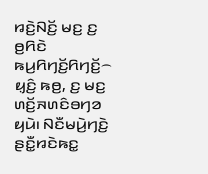ꤙꤢꤧ꤬ꤡꤢꤩ꤬ ꤗꤢ꤬ ꤢ꤬ ꤥ꤬ꤖꤢꤧ ꤒꤣ꤬ꤖꤚꤢꤩ꤬ꤖꤚꤢꤩ꤬꤮ ꤟ꤫ꤢꤨ꤬ ꤒꤥ꤬, ꤢ꤬ ꤗꤢ꤬ ꤛꤢꤩ꤬ꤏꤛꤢꤨꤋꤚꤤ ꤟꤣꤧ꤯ ꤡꤢꤪꤗꤣꤧ꤬ꤚꤢꤧ꤬ ꤔꤢꤪ꤭ꤙꤢꤧꤒꤢ꤭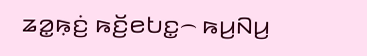ꤘꤤ꤭ꤒ꤫ꤢꤦ꤬ ꤒꤢꤩ꤬ꤕꤝꤢ꤭꤮ ꤒꤣ꤬ꤡꤣ꤬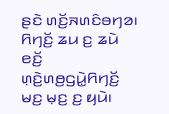ꤔꤢꤧ ꤛꤢꤩ꤬ꤏꤛꤢꤨꤋꤚꤤ꤯ ꤖꤚꤢꤩ꤬ ꤘꤣ ꤢ꤬ ꤘꤣꤧ ꤕꤢꤩ꤬ ꤛ꤫ꤢꤧ꤬ꤛꤥ꤬ꤞꤣꤧ꤭ꤖꤚꤢꤩ꤬ ꤗꤢ꤬ ꤗ꤫ꤢ꤬ ꤢ꤬ ꤟꤣꤧ꤯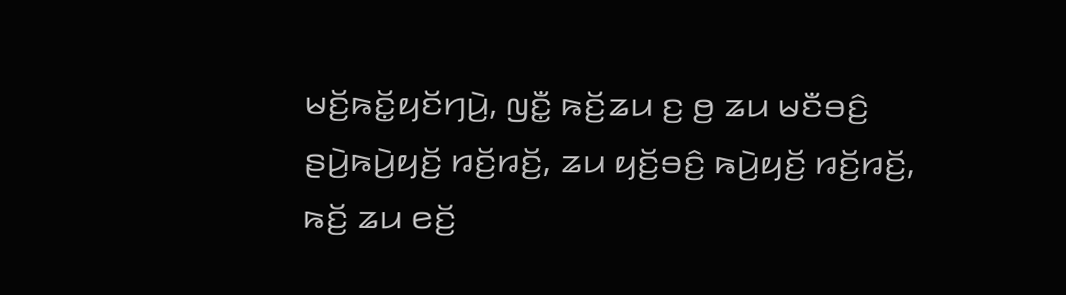ꤗꤢꤩ꤬ꤒꤢꤩ꤭ꤟꤢꤩꤚꤣꤧ꤬, ꤜꤢꤪ꤭ ꤒꤢꤩ꤬ꤘꤣ ꤢ꤬ ꤥ꤬ ꤘꤣ ꤗꤢꤪꤋꤢꤨ꤬ ꤔꤣꤧ꤬ꤒꤣꤧ꤬ꤟꤢꤩ꤬ ꤙꤢꤩ꤬ꤙꤢꤩ꤬, ꤘꤣ ꤟꤢꤩ꤬ꤋꤢꤨ꤬ ꤒꤣꤧ꤬ꤟꤢꤩ꤬ ꤙꤢꤩ꤬ꤙꤢꤩ꤬, ꤒꤢꤩ꤬ ꤘꤣ ꤕꤢꤩ꤬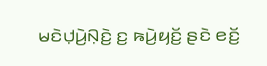ꤗꤢꤧꤓ꤫ꤣꤧ꤬ꤡ꤫ꤢꤧ꤬ ꤢ꤬ ꤒꤣꤧ꤬ꤟꤢꤩ꤬ ꤔꤢꤧ ꤕꤢꤩ꤬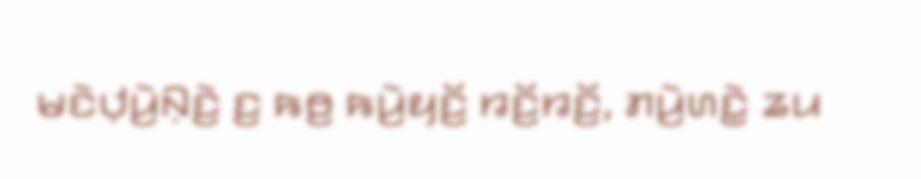ꤗꤢꤧꤓ꤫ꤣꤧ꤬ꤡ꤫ꤢꤧ꤬ ꤢ꤬ ꤒꤥ꤬ ꤒꤣꤧ꤬ꤟꤢꤩ꤬ ꤙꤢꤩ꤬ꤙꤢꤩ꤬, ꤊꤣꤧ꤬ꤛꤢꤧ꤭ ꤘꤣ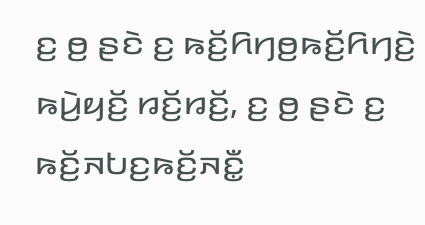ꤢ꤬ ꤥ꤬ ꤔꤢꤧ ꤢ꤬ ꤒꤢꤩ꤬ꤖꤚꤥ꤬ꤒꤢꤩ꤬ꤖꤚꤢꤧ꤬ ꤒꤣꤧ꤬ꤟꤢꤩ꤬ ꤙꤢꤩ꤬ꤙꤢꤩ꤬, ꤢ꤬ ꤥ꤬ ꤔꤢꤧ ꤢ꤬ ꤒꤢꤩ꤬ꤏꤝꤢ꤬ꤒꤢꤩ꤬ꤏꤢꤪ꤭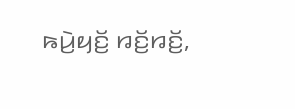ꤒꤣꤧ꤬ꤟꤢꤩ꤬ ꤙꤢꤩ꤬ꤙꤢꤩ꤬,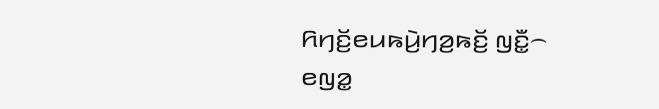ꤖꤚꤢꤩ꤬ꤕꤣꤒꤣꤧ꤬ꤚꤤ꤬ꤒꤢꤩ꤬ ꤜꤢꤪ꤭꤮ ꤕꤜꤤ꤭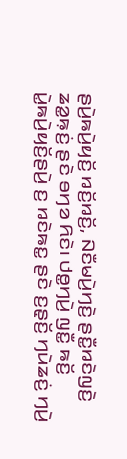ꤔꤣꤧ꤬ꤒꤣꤧ꤬ꤟꤢꤩ꤬ ꤙꤢꤩ꤬ꤙꤢꤩ꤬, ꤡꤢꤪꤗꤣꤧ꤬ꤚꤢꤧ꤬ ꤔꤢꤪ꤭ꤙꤢꤧꤜꤢꤧ꤬ ꤘꤤ꤭ꤒ꤫ꤢꤦ꤬ ꤔꤢꤧ ꤋꤚꤤ ꤖꤢꤧ꤯ ꤓꤥ꤭ꤚꤣꤧ꤬ ꤜꤢꤪ꤭ ꤒꤢꤩ꤬ ꤣꤧ꤭ꤒꤣꤧ꤬ꤟꤢꤩ꤬ꤔꤣꤧ꤬ ꤢ꤬ ꤙꤢꤧꤒꤢ꤭ ꤔꤢꤧ ꤢ꤬ꤔ꤫ꤢꤩ꤬ ꤚꤣꤧꤘꤢꤦ꤬ ꤚꤣꤧ꤬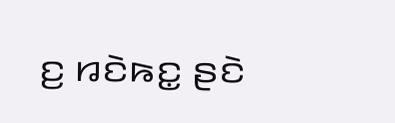ꤢ꤬ ꤙꤢꤧꤒꤢ꤭ ꤔꤢꤧ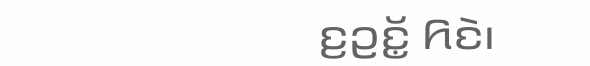ꤢ꤬ꤑꤢꤩ꤭ ꤖꤢꤧ꤯